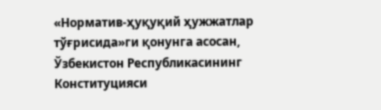«Норматив-ҳуқуқий ҳужжатлар тўғрисида»ги қонунга асосан, Ўзбекистон Республикасининг Конституцияси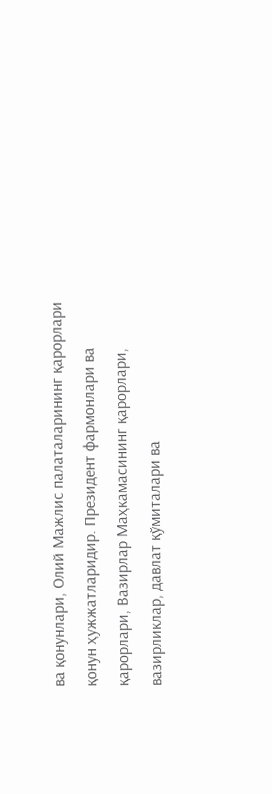ва қонунлари, Олий Мажлис палаталарининг қарорлари қонун ҳужжатларидир. Президент фармонлари ва қарорлари, Вазирлар Маҳкамасининг қарорлари, вазирликлар, давлат қўмиталари ва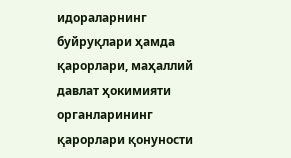идораларнинг буйруқлари ҳамда қарорлари, маҳаллий давлат ҳокимияти органларининг қарорлари қонуности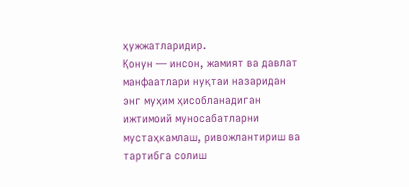ҳужжатларидир.
Қонун — инсон, жамият ва давлат манфаатлари нуқтаи назаридан энг муҳим ҳисобланадиган ижтимоий муносабатларни мустаҳкамлаш, ривожлантириш ва тартибга солиш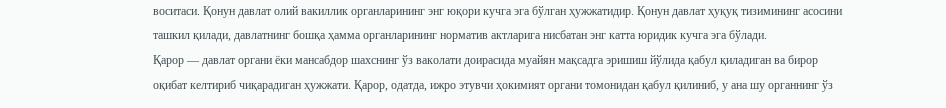воситаси. Қонун давлат олий вакиллик органларининг энг юқори кучга эга бўлган ҳужжатидир. Қонун давлат ҳуқуқ тизимининг асосини ташкил қилади, давлатнинг бошқа ҳамма органларининг норматив актларига нисбатан энг катта юридик кучга эга бўлади.
Қарор — давлат органи ёки мансабдор шахснинг ўз ваколати доирасида муайян мақсадга эришиш йўлида қабул қиладиган ва бирор оқибат келтириб чиқарадиган ҳужжати. Қарор, одатда, ижро этувчи ҳокимият органи томонидан қабул қилиниб, у ана шу органнинг ўз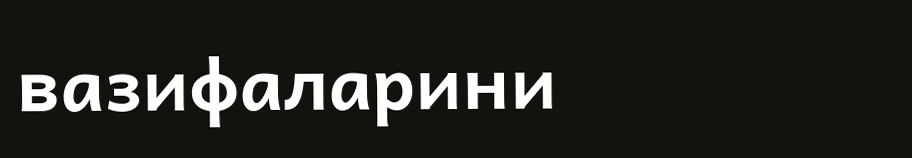вазифаларини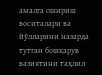амалга ошириш воситалари ва йўлларини назарда тутган бошқарув вазиятини таҳлил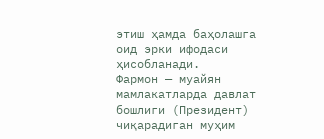этиш ҳамда баҳолашга оид эрки ифодаси ҳисобланади.
Фармон — муайян мамлакатларда давлат бошлиги (Президент) чиқарадиган муҳим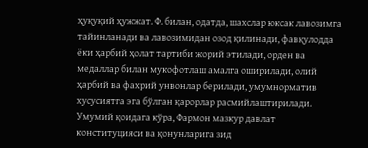ҳуқуқий ҳужжат. Ф. билан, одатда, шахслар юксак лавозимга тайинланади ва лавозимидан озод қилинади, фавқулодда ёки ҳарбий ҳолат тартиби жорий этилади, орден ва медаллар билан мукофотлаш амалга оширилади, олий ҳарбий ва фахрий унвонлар берилади, умумнорматив хусусиятга эга бўлган қарорлар расмийлаштирилади. Умумий қоидага кўра, Фармон мазкур давлат конституцияси ва қонунларига зид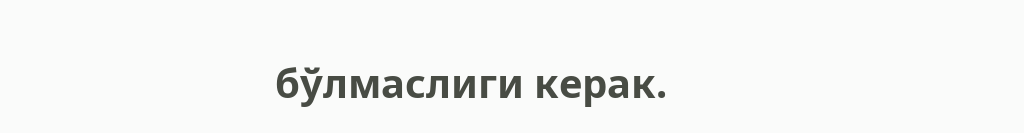бўлмаслиги керак.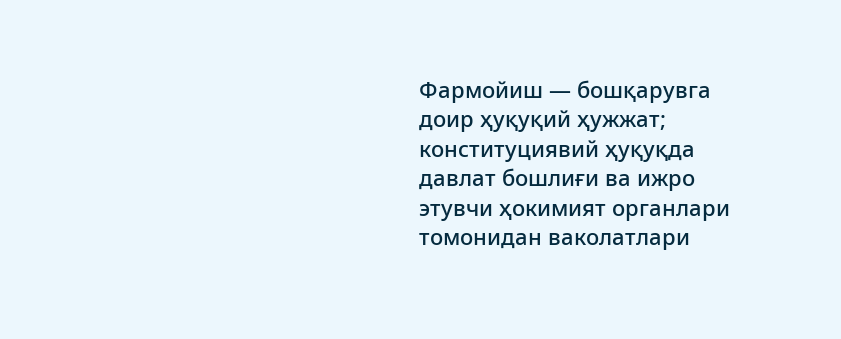Фармойиш — бошқарувга доир ҳуқуқий ҳужжат; конституциявий ҳуқуқда давлат бошлиғи ва ижро этувчи ҳокимият органлари томонидан ваколатлари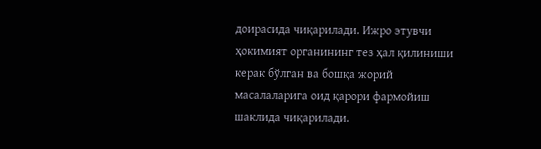доирасида чиқарилади. Ижро этувчи ҳокимият органининг тез ҳал қилиниши керак бўлган ва бошқа жорий масалаларига оид қарори фармойиш шаклида чиқарилади.